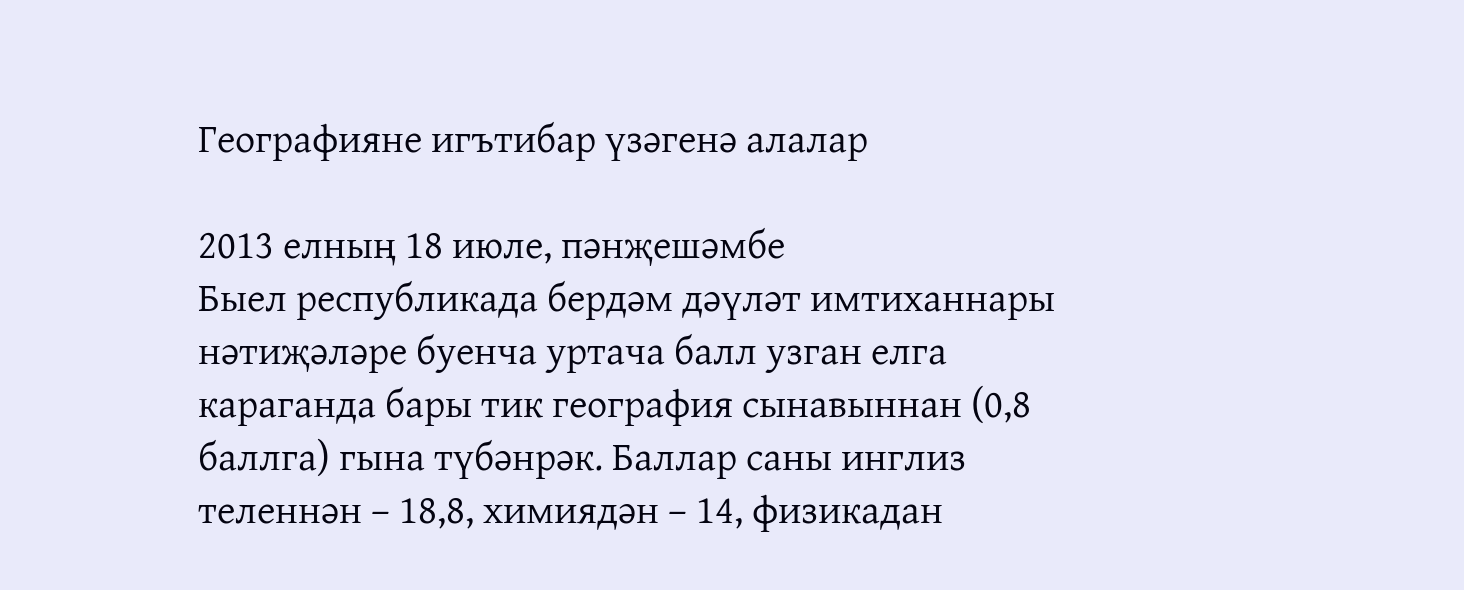Географияне игътибар үзәгенә алалар

2013 елның 18 июле, пәнҗешәмбе
Быел республикада бердәм дәүләт имтиханнары нәтиҗәләре буенча уртача балл узган елга караганда бары тик география сынавыннан (0,8 баллга) гына түбәнрәк. Баллар саны инглиз теленнән – 18,8, химиядән – 14, физикадан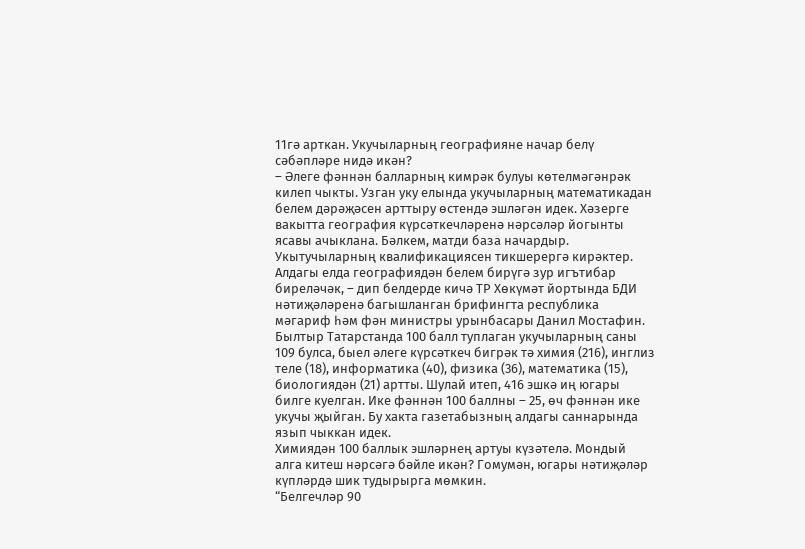11гә арткан. Укучыларның географияне начар белү сәбәпләре нидә икән?
– Әлеге фәннән балларның кимрәк булуы көтелмәгәнрәк килеп чыкты. Узган уку елында укучыларның математикадан белем дәрәҗәсен арттыру өстендә эшләгән идек. Хәзерге вакытта география күрсәткечләренә нәрсәләр йогынты ясавы ачыклана. Бәлкем, матди база начардыр. Укытучыларның квалификациясен тикшерергә кирәктер. Алдагы елда географиядән белем бирүгә зур игътибар биреләчәк, – дип белдерде кичә ТР Хөкүмәт йортында БДИ нәтиҗәләренә багышланган брифингта республика мәгариф һәм фән министры урынбасары Данил Мостафин.
Былтыр Татарстанда 100 балл туплаган укучыларның саны 109 булса, быел әлеге күрсәткеч бигрәк тә химия (216), инглиз теле (18), информатика (40), физика (36), математика (15), биологиядән (21) артты. Шулай итеп, 416 эшкә иң югары билге куелган. Ике фәннән 100 баллны – 25, өч фәннән ике укучы җыйган. Бу хакта газетабызның алдагы саннарында язып чыккан идек.
Химиядән 100 баллык эшләрнең артуы күзәтелә. Мондый алга китеш нәрсәгә бәйле икән? Гомумән, югары нәтиҗәләр күпләрдә шик тудырырга мөмкин.
“Белгечләр 90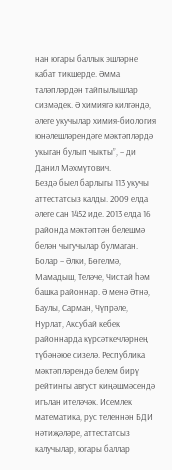нан югары баллык эшләрне кабат тикшерде. Әмма таләпләрдән тайпылышлар сизмәдек. Ә химиягә килгәндә, әлеге укучылар химия-биология юнәлешләрендәге мәктәпләрдә укыган булып чыкты”, – ди Данил Мәхмүтович.
Бездә быел барлыгы 113 укучы аттестатсыз калды. 2009 елда әлеге сан 1452 иде. 2013 елда 16 районда мәктәптән белешмә белән чыгучылар булмаган. Болар – Әлки, Бөгелмә, Мамадыш, Теләче, Чистай һәм башка районнар. Ә менә Әтнә, Баулы, Сарман, Чүпрәле, Нурлат, Аксубай кебек районнарда күрсәткечләрнең түбәнәюе сизелә. Республика мәктәпләрендә белем бирү рейтингы август киңәшмәсендә игълан ителәчәк. Исемлек математика, рус теленнән БДИ нәтиҗәләре, аттестатсыз калучылар, югары баллар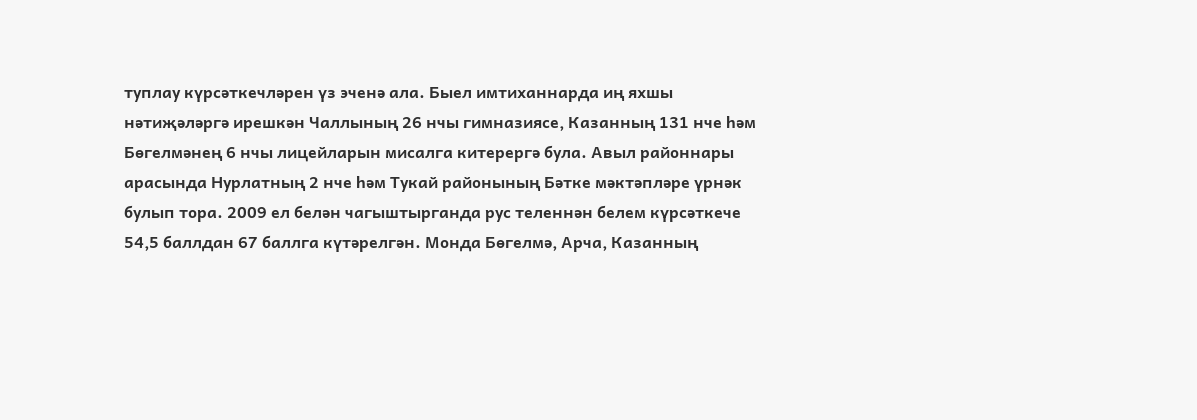туплау күрсәткечләрен үз эченә ала. Быел имтиханнарда иң яхшы нәтиҗәләргә ирешкән Чаллының 26 нчы гимназиясе, Казанның 131 нче һәм Бөгелмәнең 6 нчы лицейларын мисалга китерергә була. Авыл районнары арасында Нурлатның 2 нче һәм Тукай районының Бәтке мәктәпләре үрнәк булып тора. 2009 ел белән чагыштырганда рус теленнән белем күрсәткече 54,5 баллдан 67 баллга күтәрелгән. Монда Бөгелмә, Арча, Казанның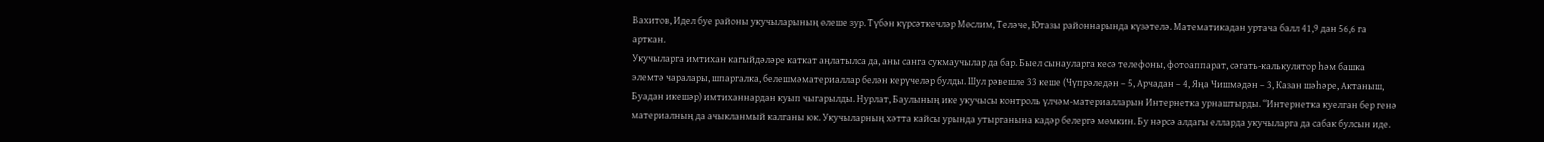Вахитов, Идел буе районы укучыларының өлеше зур. Түбән күрсәткечләр Мөслим, Теләче, Ютазы районнарында күзәтелә. Математикадан уртача балл 41,9 дан 56,6 га арткан.
Укучыларга имтихан кагыйдәләре каткат аңлатылса да, аны санга сукмаучылар да бар. Быел сынауларга кесә телефоны, фотоаппарат, сәгать-калькулятор һәм башка элемтә чаралары, шпаргалка, белешмәматериаллар белән керүчеләр булды. Шул рәвешле 33 кеше (Чүпрәледән – 5, Арчадан – 4, Яңа Чишмәдән – 3, Казан шәһәре, Актаныш, Буадан икешәр) имтиханнардан куып чыгарылды. Нурлат, Баулының ике укучысы контроль үлчәм-материалларын Интернетка урнаштырды. “Интернетка куелган бер генә материалның да ачыкланмый калганы юк. Укучыларның хәтта кайсы урында утырганына кадәр белергә мөмкин. Бу нәрсә алдагы елларда укучыларга да сабак булсын иде.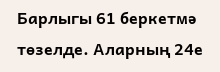Барлыгы 61 беркетмә төзелде. Аларның 24е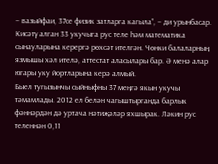– вазыйфаи, 37се физик затларга кагыла”, – ди урынбасар. Кисәтү алган 33 укучыга рус теле һәм математика сынауларына керергә рөхсәт ителгән. Чөнки балаларның язмышы хәл ителә, аттестат аласылары бар. Ә менә алар югары уку йортларына керә алмый.
Быел тугызынчы сыйныфны 37 меңгә якын укучы тәмамлады. 2012 ел белән чагыштырганда барлык фәннәрдән дә уртача нәтиҗәләр яхшырак. Ләкин рус теленнән 0,11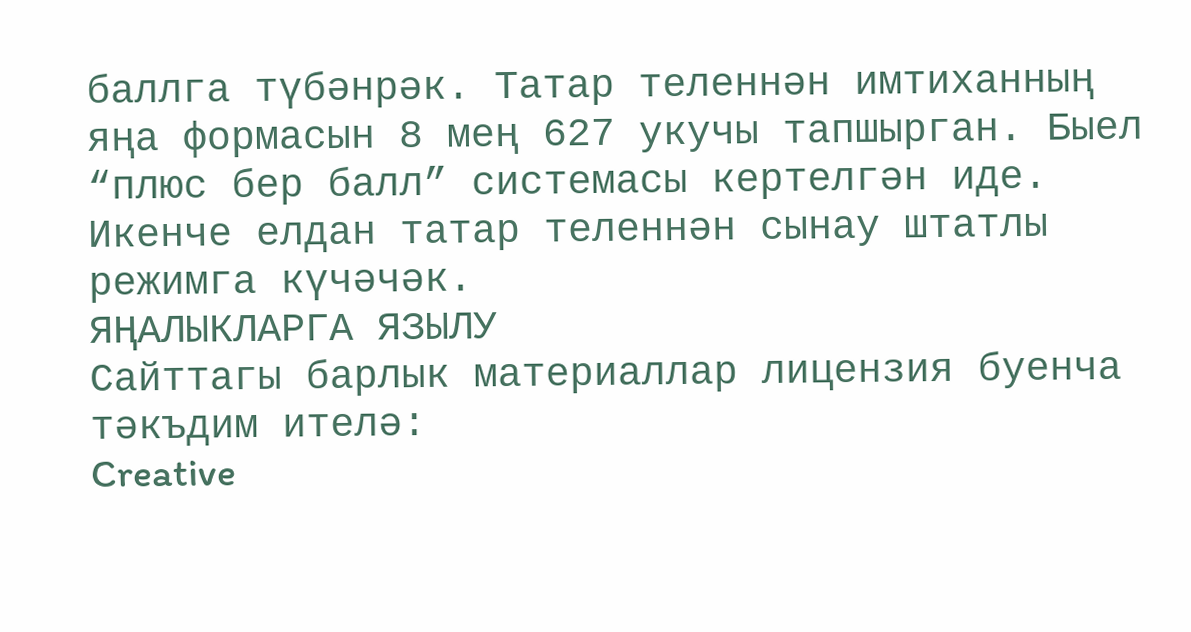баллга түбәнрәк. Татар теленнән имтиханның яңа формасын 8 мең 627 укучы тапшырган. Быел “плюс бер балл” системасы кертелгән иде. Икенче елдан татар теленнән сынау штатлы режимга күчәчәк.
ЯҢАЛЫКЛАРГА ЯЗЫЛУ
Сайттагы барлык материаллар лицензия буенча тәкъдим ителә:
Creative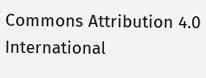Commons Attribution 4.0 International